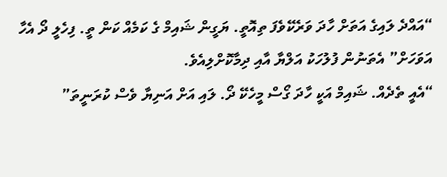“އައްދެ ލައިގެ އަތަށް ހާދަ ވަރެކޭވެފަ ތިއޮތީ. ޔަގީން ޝައިމް ގެ ކަމެއް ކަން ތީ. ފިހެލީ ދޯ އެހާ އަވަހަށް” އެތަނުން ފުލުހަކު އަލްޔާ އާއި ދިމާކޮށްލިއެވެ.
“އެއީ ތެދެއް. ޝައިމް އަކީ ހާދަ ގޯސް މީހެކޭ ދޯ. ލައި އަށް އަނިޔާ ވެސް ކުރަނީތަ”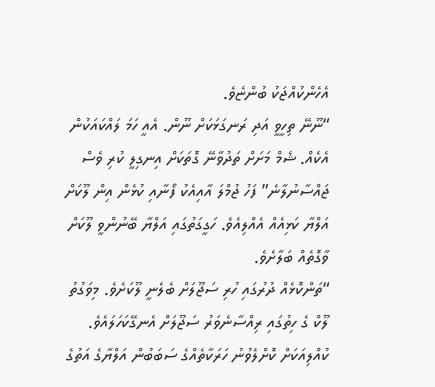އެހެންކުއްޖަކު ބުންޏެވެ.
“ނޫނޭ ތިހީވީ އަދި ރަނގަޅަކަށް ނޫން. އެއީ ހަމަ ލައްކައަކުން އެކެއް. ޝެމް މަށަށް ތަދުވާނޭ ގޮތަކަށް އިނގިލީ ކުރި ވެސް ޖައްސާނުލާނެ” ފަހު ޖުމްލަ އާއިއެކު ފޯނާއި ކުޅެން އިން ލޫކަށް އަލްޔާ ކަޅިއެއް އެއްލިއެވެ. ހަގީގަތުގައި އަލްޔާ ބޭނުންވީ ލޫކަށް ވާގޮތެއް ބަލާށެވެ.
“ތަންކޮޅެއް ދުރުގައި ހުރި ސަޖޫލަށް ބެލެނީ ލޫކަށެވެ. މިވަގުތު ލޫކް ގެ ހިތުގައި ރިއްސާނެވަރު ސަޖޫލަށް އެނގޭކަހަލައެވެ. ކުއްލިއަކަށް ކޮށްލެވުނު ހަރަކާތެއްގެ ސަބަބުން އަލްޔާގެ އަތުގެ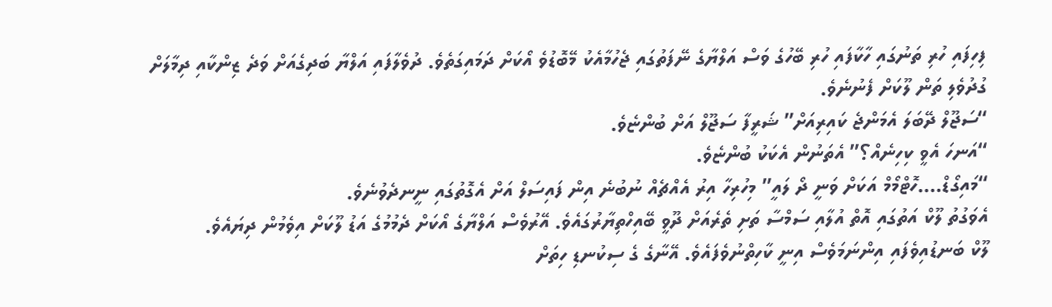ފިހިފައި ހުރި ތަނުގައި ހާކާފައި ހުރި ބޭހުގެ ވަސް އަލްޔާގެ ނޭފަތުގައި ޖެހުމާއެކު މޭބޮޑުވެ އޯކަށް ދަމައިގަތެވެ. ދުވެލާފައި އަލްޔާ ބަދިގެއަށް ވަދެ ޒިންކާއި ދިމާލަށް ގުދުވެލި ތަން ލޫކަށް ފެނުނެވެ.
“ސަޖޫލް ދޭބަލަ އެމަންޖެ ކައިރިއަށް” ޝަރީފާ ސަޖޫލް އަށް ބުންޏެވެ.
“އަނހަ އެވީ ކިހިނެއް؟” އެތަނުން އެކަކު ބުންޏެވެ.
“މައިގޯޑް….ހޮޓްމޯމް އަކަށް ވަނީ ދޯ ލައީ” މިހުރިހާ އިރު އެއްޗެއް ނުބުނެ އިން ފައިސަލް އަށް އެގޮތުގައި ނީނދެވުނެވެ.
އެވަގުތު ލޫކް އަތުގައި އޮތް އުލާއި ސަމްސާ ތަށި ތެރެއަށް ދޫވީ ބޭއިހްތިޔާރުގައެވެ. އޭރުވެސް އަލްޔާގެ އޯކަށް ދެމުމުގެ އަޑު ލޫކަށް އިވެމުން ދިޔައެވެ.
ލޫކް ބަނޑުއިވެފައި އިންނަމަވެސް އިނީ ކާހިތްނުވެފައެވެ. އޭނާގެ ގެ ސިކުނޑި ހިތަށް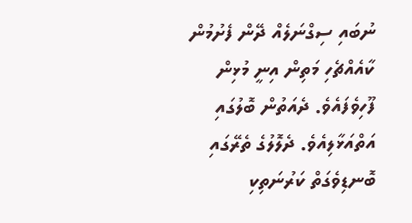ނުބައި ސިގްނަލެއް ދޭން ފެށުމުން ކާއެއްޗެހި މަތިން އިނީ މުޅިން ފޫހިވެފައެވެ. ދެއަތުން ބޮލުގައި އަތްއަޅާލިއެވެ. ދެލޮލުގެ ތެރޭގައި ބޮނޑިވެގަތް ކަރުނަތިކި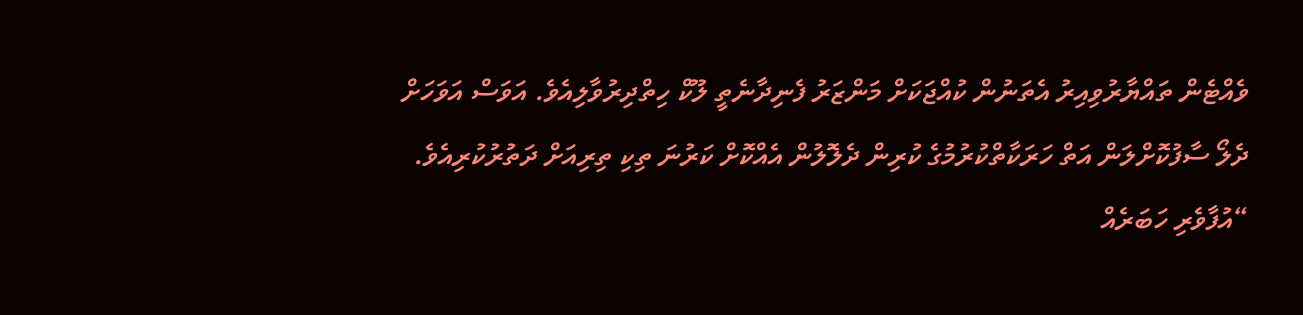ވެއްޓެން ތައްޔާރުވިއިރު އެތަނުން ކުއްޖަކަށް މަންޒަރު ފެނިދާނެތީ ލޫކް ހިތްދިރުވާލިއެވެ. އަވަސް އަވަހަށް ދެލޯ ސާފުކޮށްލަން އަތް ހަރަކާތްކުރުމުގެ ކުރިން ދެލޮލުން އެއްކޮށް ކަރުނަ ތިކި ތިރިއަށް ދަތުރުކުރިއެވެ.
“އުފާވެރި ހަބަރެއް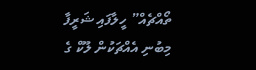ތޯއްޗެއް” ހީލާފައި ޝަރީފާ މިބުނި އެއްޗަކުން ލޫކް ގެ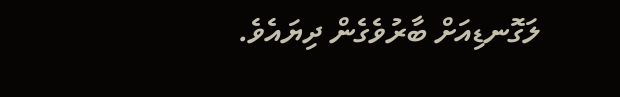ލަގޮނޑިއަށް ބާރުވެގެން ދިޔައެވެ.